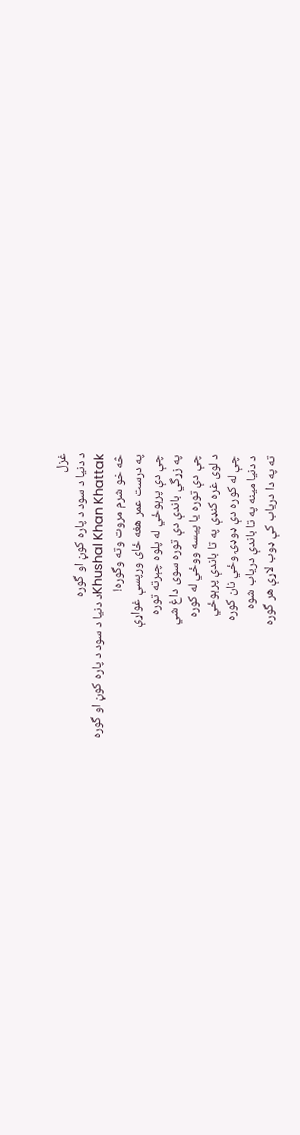غزل
د دنيا د سود د پاره کوڼ او گوره
Khushal Khan Khattakد دنيا د سود د پاره کوڼ او گوره
څه خو شرم مروت وته وگوره!
په درست عمر هغه ځای ورپسې غواړې
چې دې پرېوځي له پلوه چېرته توره
په زړگي باندې دې توره سوی داغ شي
چې دې توره يا پيسه ووځي له کوره
د لوی غره کنډې په تا باندې پرېوځي
چې له کوره دې ډوډۍ وځي نان کوره
د دنيا مينه په تا باندې درياب شوه
ته په دا درياب کې ډوب لاړې هر گوره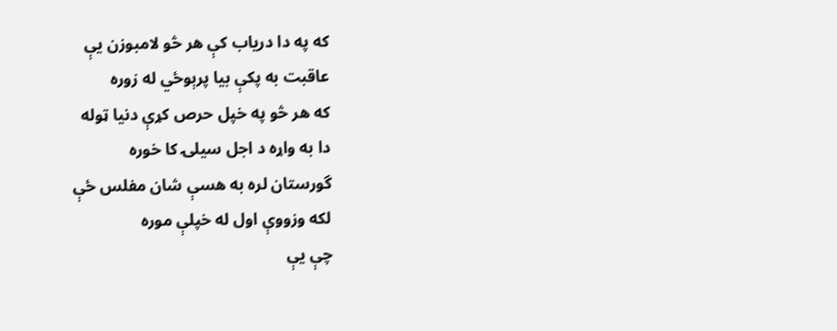که په دا درياب کې هر څو لامبوزن يې
عاقبت به پکې بيا پرېوځي له زوره
که هر څو په خپل حرص کړې دنيا ټوله
دا به واړه د اجل سيلۍ کا خوره
گورستان لره به هسې شان مفلس ځې
لکه وزووې اول له خپلې موره
چې يې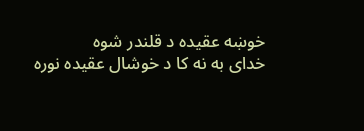خوښه عقيده د قلندر شوه
خدای به نه کا د خوشال عقيده نوره